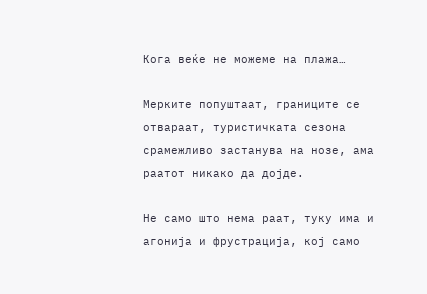Кога веќе не можеме на плажа…

Мерките попуштаат, границите се отвараат, туристичката сезона срамежливо застанува на нозе, ама раатот никако да дојде.

Не само што нема раат, туку има и агонија и фрустрација, кој само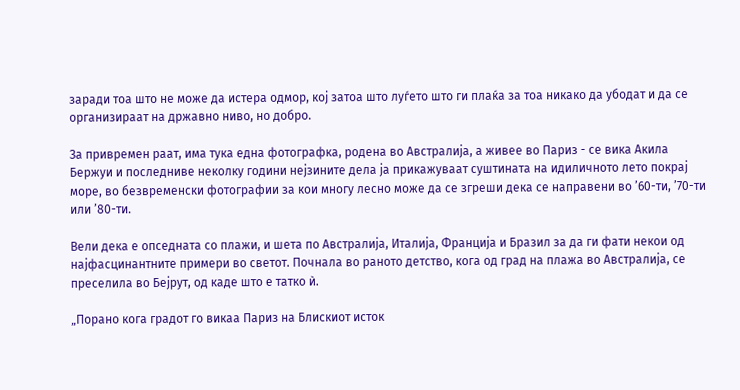заради тоа што не може да истера одмор, кој затоа што луѓето што ги плаќа за тоа никако да убодат и да се организираат на државно ниво, но добро.

За привремен раат, има тука една фотографка, родена во Австралија, а живее во Париз - се вика Акила Бержуи и последниве неколку години нејзините дела ја прикажуваат суштината на идиличното лето покрај море, во безвременски фотографии за кои многу лесно може да се згреши дека се направени во ’60-ти, ’70-ти или ’80-ти.

Вели дека е опседната со плажи, и шета по Австралија, Италија, Франција и Бразил за да ги фати некои од најфасцинантните примери во светот. Почнала во раното детство, кога од град на плажа во Австралија, се преселила во Бејрут, од каде што е татко ѝ.

„Порано кога градот го викаа Париз на Блискиот исток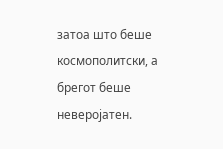затоа што беше космополитски, а брегот беше неверојатен.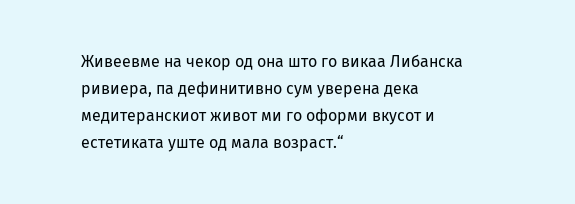Живеевме на чекор од она што го викаа Либанска ривиера, па дефинитивно сум уверена дека медитеранскиот живот ми го оформи вкусот и естетиката уште од мала возраст.“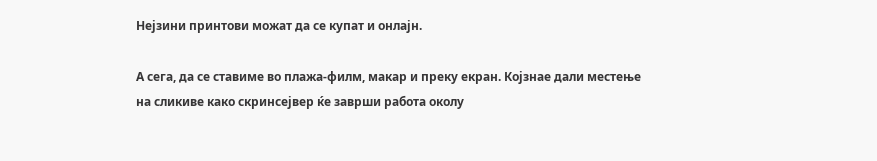Нејзини принтови можат да се купат и онлајн.

А сега, да се ставиме во плажа-филм, макар и преку екран. Којзнае дали местење на сликиве како скринсејвер ќе заврши работа околу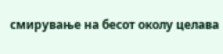смирување на бесот околу целава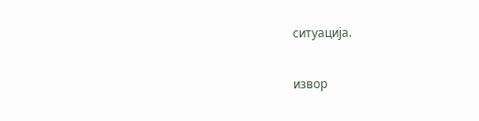ситуација.

извор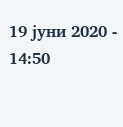19 јуни 2020 - 14:50